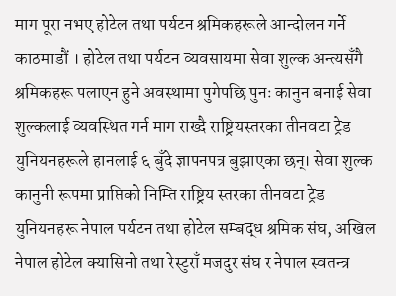माग पूरा नभए होटेल तथा पर्यटन श्रमिकहरूले आन्दोलन गर्ने
काठमाडौं । होटेल तथा पर्यटन व्यवसायमा सेवा शुल्क अन्त्यसँगै श्रमिकहरू पलाएन हुने अवस्थामा पुगेपछि पुनः कानुन बनाई सेवा शुल्कलाई व्यवस्थित गर्न माग राख्दै राष्ट्रियस्तरका तीनवटा ट्रेड युनियनहरूले हानलाई ६ बुँदे ज्ञापनपत्र बुझाएका छन्। सेवा शुल्क कानुनी रूपमा प्राप्तिको निम्ति राष्ट्रिय स्तरका तीनवटा ट्रेड युनियनहरू नेपाल पर्यटन तथा होटेल सम्बद्ध श्रमिक संघ, अखिल नेपाल होटेल क्यासिनो तथा रेस्टुराँ मजदुर संघ र नेपाल स्वतन्त्र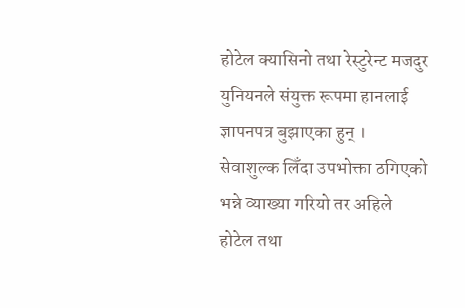होटेल क्यासिनो तथा रेस्टुरेन्ट मजदुर युनियनले संयुक्त रूपमा हानलाई ज्ञापनपत्र बुझाएका हुन् । सेवाशुल्क लिँदा उपभोक्ता ठगिएको भन्ने व्याख्या गरियो तर अहिले होटेल तथा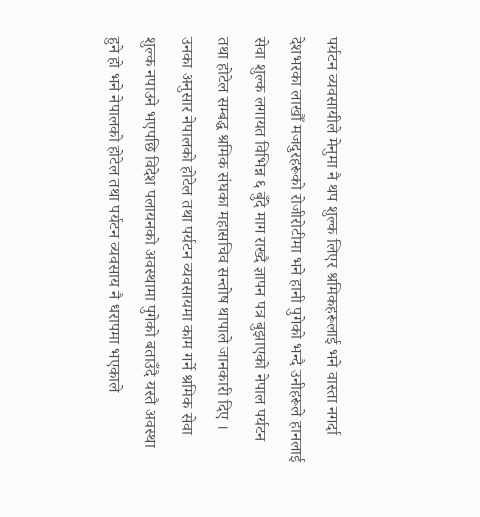पर्यटन व्यवसायीले मेनुमा नै थप शुल्क लिएर श्रमिकहरूलाई भने वास्ता नगर्दा देशभरका लाखौँ मजदुरहरूको रोजीरोटीमा भने हानी पुगेको भन्दै उनीहरूले हानलाई सेवा शुल्क लगायत विभिन्न ६ बुँदे माग राख्दै ज्ञापन पत्र बुझाएको नेपाल पर्यटन तथा होटेल सम्बद्ध श्रमिक संघका महासचिव सन्तोष थापाले जानकारी दिए । उनका अनुसार नेपालको होटेल तथा पर्यटन व्यवसायमा काम गर्ने श्रमिक सेवा शुल्क नपाउने भएपछि विदेश पलायनको अवस्थामा पुगेको बताउँदै यस्तै अवस्था हुने हो भने नेपालको होटेल तथा पर्यटन व्यवसाय नै धरापमा भएकाले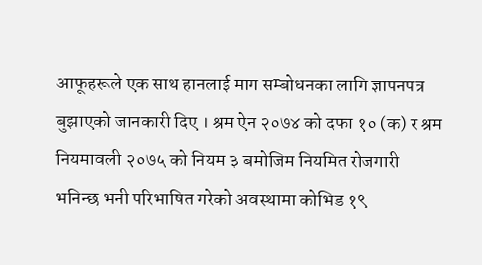आफूहरूले एक साथ हानलाई माग सम्बोधनका लागि ज्ञापनपत्र बुझाएको जानकारी दिए । श्रम ऐन २०७४ को दफा १० (क) र श्रम नियमावली २०७५ को नियम ३ बमोजिम नियमित रोजगारी भनिन्छ भनी परिभाषित गरेको अवस्थामा कोभिड १९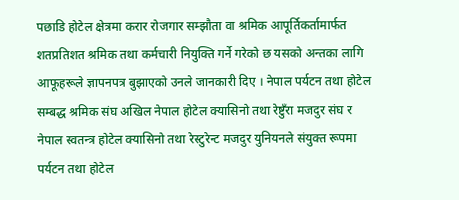पछाडि होटेल क्षेत्रमा करार रोजगार सम्झौता वा श्रमिक आपूर्तिकर्तामार्फत शतप्रतिशत श्रमिक तथा कर्मचारी नियुक्ति गर्ने गरेको छ यसको अन्तका लागि आफूहरूले ज्ञापनपत्र बुझाएको उनले जानकारी दिए । नेपाल पर्यटन तथा होटेल सम्बद्ध श्रमिक संघ अखिल नेपाल होटेल क्यासिनो तथा रेष्टुँरा मजदुर संघ र नेपाल स्वतन्त्र होटेल क्यासिनो तथा रेस्टुरेन्ट मजदुर युनियनले संयुक्त रूपमा पर्यटन तथा होटेल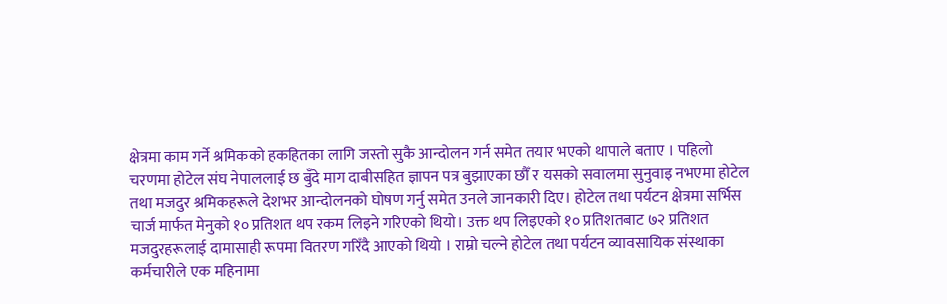क्षेत्रमा काम गर्ने श्रमिकको हकहितका लागि जस्तो सुकै आन्दोलन गर्न समेत तयार भएको थापाले बताए । पहिलो चरणमा होटेल संघ नेपाललाई छ बुँदे माग दाबीसहित ज्ञापन पत्र बुझाएका छौँ र यसको सवालमा सुनुवाइ नभएमा होटेल तथा मजदुर श्रमिकहरूले देशभर आन्दोलनको घोषण गर्नु समेत उनले जानकारी दिए। होटेल तथा पर्यटन क्षेत्रमा सर्भिस चार्ज मार्फत मेनुको १० प्रतिशत थप रकम लिइने गरिएको थियो। उक्त थप लिइएको १० प्रतिशतबाट ७२ प्रतिशत मजदुरहरूलाई दामासाही रूपमा वितरण गरिँदै आएको थियो । राम्रो चल्ने होटेल तथा पर्यटन व्यावसायिक संस्थाका कर्मचारीले एक महिनामा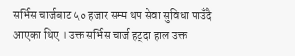सर्भिस चार्जबाट ५० हजार सम्म थप सेवा सुविधा पाउँदै आएका थिए । उक्त सर्भिस चार्ज हट्दा हाल उक्त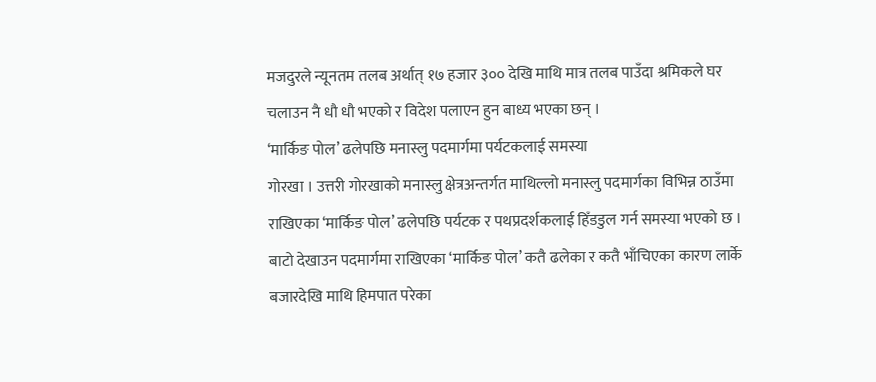मजदुरले न्यूनतम तलब अर्थात् १७ हजार ३०० देखि माथि मात्र तलब पाउँदा श्रमिकले घर चलाउन नै धौ धौ भएको र विदेश पलाएन हुन बाध्य भएका छन् ।
‘मार्किङ पोल’ ढलेपछि मनास्लु पदमार्गमा पर्यटकलाई समस्या
गोरखा । उत्तरी गोरखाको मनास्लु क्षेत्रअन्तर्गत माथिल्लो मनास्लु पदमार्गका विभिन्न ठाउँमा राखिएका ‘मार्किङ पोल’ ढलेपछि पर्यटक र पथप्रदर्शकलाई हिँडडुल गर्न समस्या भएको छ । बाटो देखाउन पदमार्गमा राखिएका ‘मार्किङ पोल’ कतै ढलेका र कतै भाँचिएका कारण लार्के बजारदेखि माथि हिमपात परेका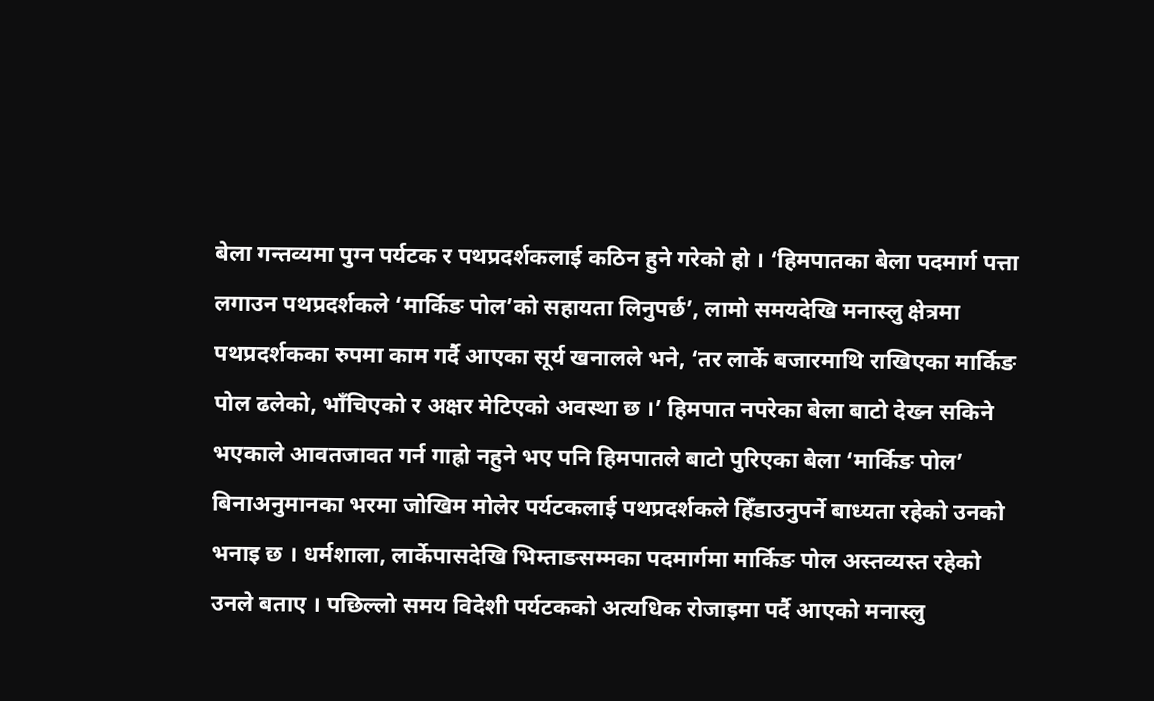बेला गन्तव्यमा पुग्न पर्यटक र पथप्रदर्शकलाई कठिन हुने गरेको हो । ‘हिमपातका बेला पदमार्ग पत्ता लगाउन पथप्रदर्शकले ‘मार्किङ पोल’को सहायता लिनुपर्छ’, लामो समयदेखि मनास्लु क्षेत्रमा पथप्रदर्शकका रुपमा काम गर्दै आएका सूर्य खनालले भने, ‘तर लार्के बजारमाथि राखिएका मार्किङ पोल ढलेको, भाँचिएको र अक्षर मेटिएको अवस्था छ ।’ हिमपात नपरेका बेला बाटो देख्न सकिने भएकाले आवतजावत गर्न गाह्रो नहुने भए पनि हिमपातले बाटो पुरिएका बेला ‘मार्किङ पोल’ बिनाअनुमानका भरमा जोखिम मोलेर पर्यटकलाई पथप्रदर्शकले हिँडाउनुपर्ने बाध्यता रहेको उनको भनाइ छ । धर्मशाला, लार्केपासदेखि भिम्ताङसम्मका पदमार्गमा मार्किङ पोल अस्तव्यस्त रहेको उनले बताए । पछिल्लो समय विदेशी पर्यटकको अत्यधिक रोजाइमा पर्दै आएको मनास्लु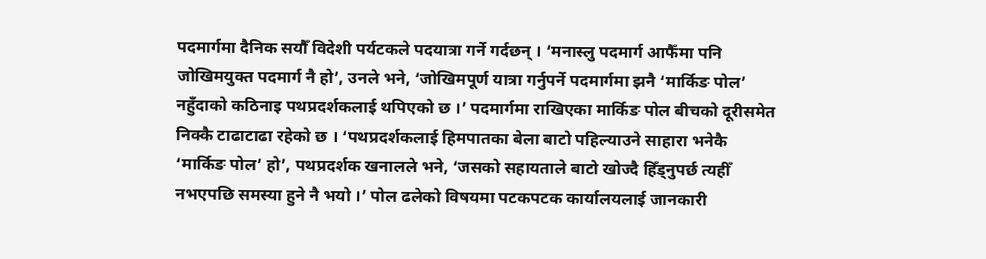पदमार्गमा दैनिक सयौँ विदेशी पर्यटकले पदयात्रा गर्ने गर्दछन् । ‘मनास्लु पदमार्ग आफैँमा पनि जोखिमयुक्त पदमार्ग नै हो’, उनले भने, ‘जोखिमपूर्ण यात्रा गर्नुपर्ने पदमार्गमा झनै ‘मार्किङ पोल’ नहुँदाको कठिनाइ पथप्रदर्शकलाई थपिएको छ ।’ पदमार्गमा राखिएका मार्किङ पोल बीचको दूरीसमेत निक्कै टाढाटाढा रहेको छ । ‘पथप्रदर्शकलाई हिमपातका बेला बाटो पहिल्याउने साहारा भनेकै ‘मार्किङ पोल’ हो’, पथप्रदर्शक खनालले भने, ‘जसको सहायताले बाटो खोज्दै हिँड्नुपर्छ त्यहीँ नभएपछि समस्या हुने नै भयो ।’ पोल ढलेको विषयमा पटकपटक कार्यालयलाई जानकारी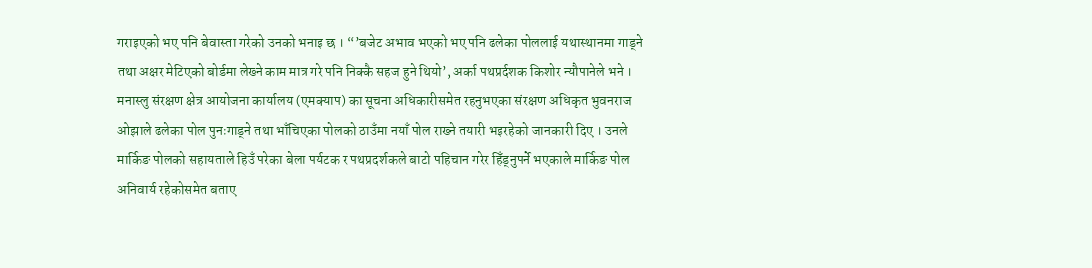गराइएको भए पनि बेवास्ता गरेको उनको भनाइ छ । “’बजेट अभाव भएको भए पनि ढलेका पोललाई यथास्थानमा गाड्ने तथा अक्षर मेटिएको बोर्डमा लेख्ने काम मात्र गरे पनि निक्कै सहज हुने थियो’, अर्का पथप्रर्दशक किशोर न्यौपानेले भने । मनास्लु संरक्षण क्षेत्र आयोजना कार्यालय (एमक्याप) का सूचना अधिकारीसमेत रहनुभएका संरक्षण अधिकृत भुवनराज ओझाले ढलेका पोल पुनःगाड्ने तथा भाँचिएका पोलको ठाउँमा नयाँ पोल राख्ने तयारी भइरहेको जानकारी दिए । उनले मार्किङ पोलको सहायताले हिउँ परेका बेला पर्यटक र पथप्रदर्शकले बाटो पहिचान गरेर हिँड्नुपर्ने भएकाले मार्किङ पोल अनिवार्य रहेकोसमेत बताए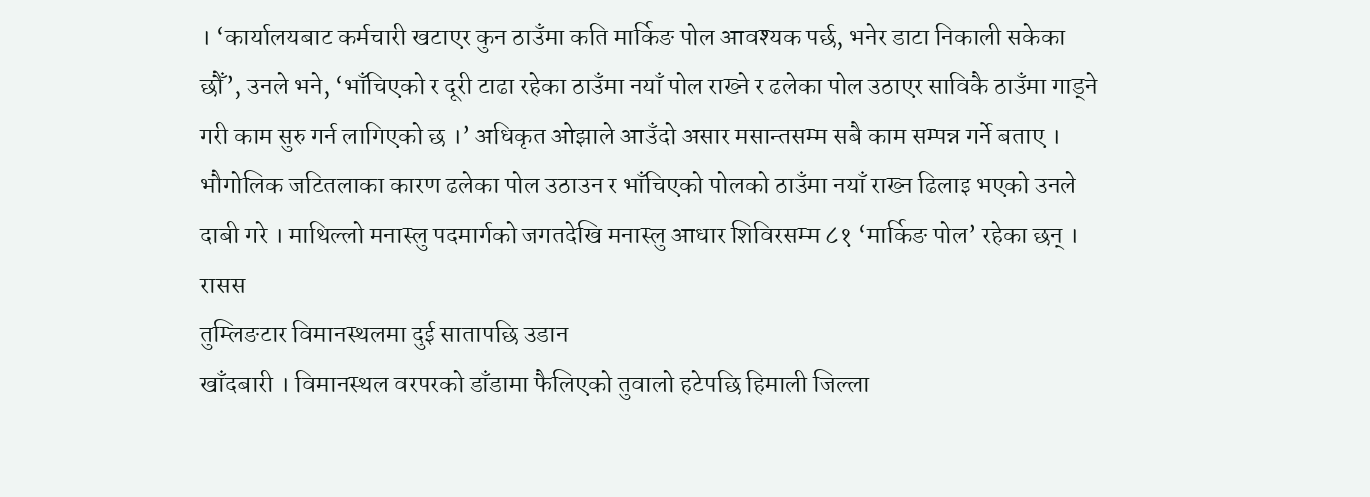। ‘कार्यालयबाट कर्मचारी खटाएर कुन ठाउँमा कति मार्किङ पोल आवश्यक पर्छ, भनेर डाटा निकाली सकेका छौँ’, उनले भने, ‘भाँचिएको र दूरी टाढा रहेका ठाउँमा नयाँ पोल राख्ने र ढलेका पोल उठाएर साविकै ठाउँमा गाड्ने गरी काम सुरु गर्न लागिएको छ ।’ अधिकृत ओझाले आउँदो असार मसान्तसम्म सबै काम सम्पन्न गर्ने बताए । भौगोलिक जटितलाका कारण ढलेका पोल उठाउन र भाँचिएको पोलको ठाउँमा नयाँ राख्न ढिलाइ भएको उनले दाबी गरे । माथिल्लो मनास्लु पदमार्गको जगतदेखि मनास्लु आधार शिविरसम्म ८१ ‘मार्किङ पोल’ रहेका छन् । रासस
तुम्लिङटार विमानस्थलमा दुई सातापछि उडान
खाँदबारी । विमानस्थल वरपरको डाँडामा फैलिएको तुवालो हटेपछि हिमाली जिल्ला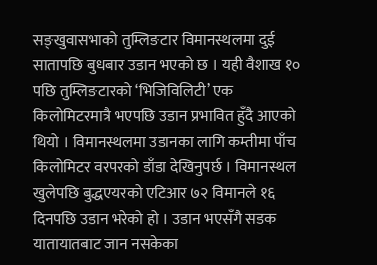सङ्खुवासभाको तुम्लिङटार विमानस्थलमा दुई सातापछि बुधबार उडान भएको छ । यही वैशाख १० पछि तुम्लिङटारको ‘भिजिविलिटी’ एक किलोमिटरमात्रै भएपछि उडान प्रभावित हुँदै आएको थियो । विमानस्थलमा उडानका लागि कम्तीमा पाँच किलोमिटर वरपरको डाँडा देखिनुपर्छ । विमानस्थल खुलेपछि बुद्धएयरको एटिआर ७२ विमानले १६ दिनपछि उडान भरेको हो । उडान भएसँगै सडक यातायातबाट जान नसकेका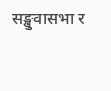सङ्खुवासभा र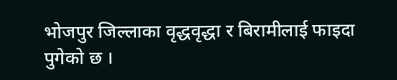भोजपुर जिल्लाका वृद्धवृद्धा र बिरामीलाई फाइदा पुगेको छ ।